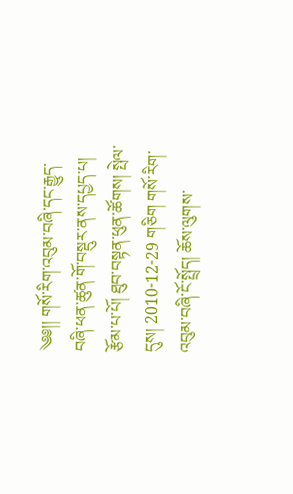༄༅།། གསོ་རིག་འབུམ་བཞི་དང་རྒྱུད་བཞི་ཕན་ཚུན་གོ་བསྡུར་ནས་དཔྱད་པ། རྩོམ་པ་པོ། ཐུབ་བསྟན་ཕུན་ཚོགས། སྤེལ་དུས། 2010-12-29 གཅིག གསོ་རིག་འབུམ་བཞི་ངོ་སྤྲོད། ཆོས་ལུགས་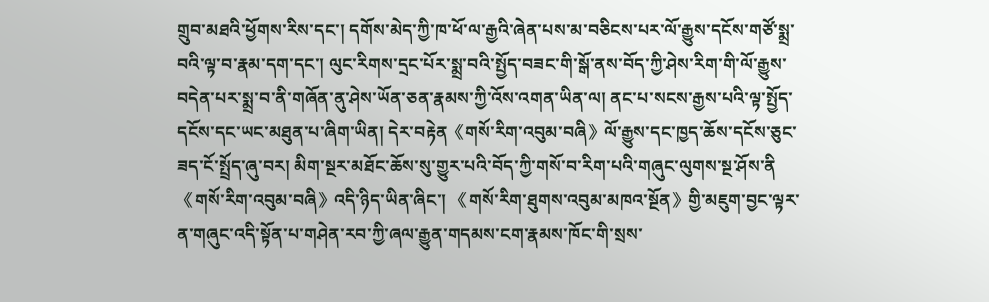གྲུབ་མཐའི་ཕྱོགས་རིས་དང་། དགོས་མེད་ཀྱི་ཁ་ཕོ་ལ་རྒྱའི་ཞེན་པས་མ་བཅིངས་པར་ལོ་རྒྱུས་དངོས་གཙོ་སྨྲ་བའི་ལྟ་བ་རྣམ་དག་དང་། ལུང་རིགས་དྲང་པོར་སྨྲ་བའི་སྤྱོད་བཟང་གི་སྒོ་ནས་བོད་ཀྱི་ཤེས་རིག་གི་ལོ་རྒྱུས་བདེན་པར་སྨྲ་བ་ནི་གཞོན་ནུ་ཤེས་ཡོན་ཅན་རྣམས་ཀྱི་འོས་འགན་ཡིན་ལ། ནང་པ་སངས་རྒྱས་པའི་ལྟ་སྤྱོད་དངོས་དང་ཡང་མཐུན་པ་ཞིག་ཡིན། དེར་བརྟེན《གསོ་རིག་འབུམ་བཞི》ལོ་རྒྱུས་དང་ཁྱད་ཆོས་དངོས་ཅུང་ཟད་ངོ་སྤྲོད་ཞུ་བར། མིག་སྔར་མཐོང་ཆོས་སུ་གྱུར་པའི་བོད་ཀྱི་གསོ་བ་རིག་པའི་གཞུང་ལུགས་སྔ་ཤོས་ནི《གསོ་རིག་འབུམ་བཞི》འདི་ཉིད་ཡིན་ཞིང་། 《གསོ་རིག་ཐུགས་འབུམ་མཁའ་སྔོན》གྱི་མཇུག་བྱང་ལྟར་ན་གཞུང་འདི་སྟོན་པ་གཤེན་རབ་ཀྱི་ཞལ་རྒྱུན་གདམས་ངག་རྣམས་ཁོང་གི་སྲས་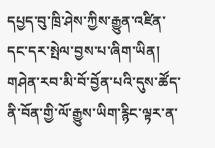དཔྱད་བུ་ཁྲི་ཤེས་ཀྱིས་རྒྱུན་འཛིན་དང་དར་སྤེལ་བྱས་པ་ཞིག་ཡིན། གཤེན་རབ་མི་བོ་བྱོན་པའི་དུས་ཚོད་ནི་བོན་གྱི་ལོ་རྒྱུས་ཡིག་རྙིང་ལྟར་ན་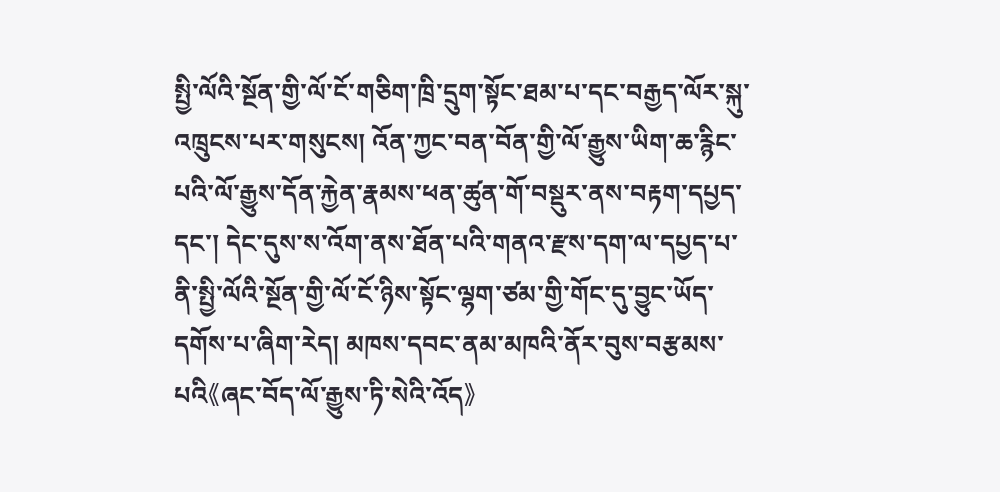སྤྱི་ལོའི་སྔོན་གྱི་ལོ་ངོ་གཅིག་ཁྲི་དྲུག་སྟོང་ཐམ་པ་དང་བརྒྱད་ལོར་སྐུ་འཁྲུངས་པར་གསུངས། འོན་ཀྱང་བན་བོན་གྱི་ལོ་རྒྱུས་ཡིག་ཆ་རྙིང་པའི་ལོ་རྒྱུས་དོན་རྐྱེན་རྣམས་ཕན་ཚུན་གོ་བསྡུར་ནས་བརྟག་དཔྱད་དང་། དེང་དུས་ས་འོག་ནས་ཐོན་པའི་གནའ་རྫས་དག་ལ་དཔྱད་པ་ནི་སྤྱི་ལོའི་སྔོན་གྱི་ལོ་ངོ་ཉིས་སྟོང་ལྷག་ཙམ་གྱི་གོང་དུ་བྱུང་ཡོད་དགོས་པ་ཞིག་རེད། མཁས་དབང་ནམ་མཁའི་ནོར་བུས་བརྩམས་པའི《ཞང་བོད་ལོ་རྒྱུས་ཏི་སེའི་འོད》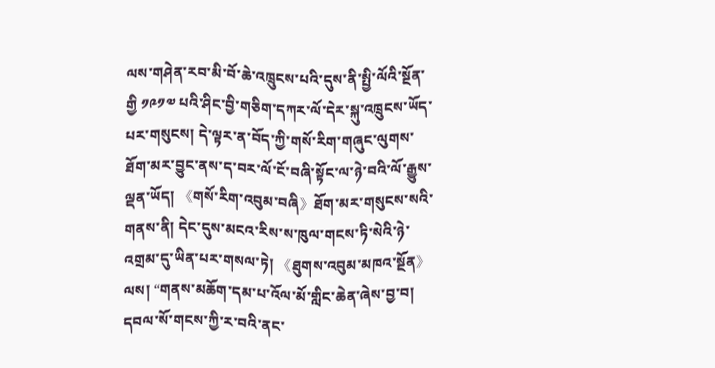ལས་གཤེན་རབ་མི་བོ་ཆེ་འཁྲུངས་པའི་དུས་ནི་སྤྱི་ལོའི་སྔོན་གྱི ༡༩༡༧ པའི་ཤིང་བྱི་གཅིག་དཀར་ལོ་དེར་སྐུ་འཁྲུངས་ཡོད་པར་གསུངས། དེ་ལྟར་ན་བོད་ཀྱི་གསོ་རིག་གཞུང་ལུགས་ཐོག་མར་བྱུང་ནས་ད་བར་ལོ་ངོ་བཞི་སྟོང་ལ་ཉེ་བའི་ལོ་རྒྱུས་ལྡན་ཡོད། 《གསོ་རིག་འབུམ་བཞི》ཐོག་མར་གསུངས་སའི་གནས་ནི། དེང་དུས་མངའ་རིས་ས་ཁུལ་གངས་ཏི་སེའི་ཉེ་འགྲམ་དུ་ཡིན་པར་གསལ་ཏེ། 《ཐུགས་འབུམ་མཁའ་སྔོན》ལས། “གནས་མཆོག་དམ་པ་འོལ་མོ་གླིང་ཆེན་ཞེས་བྱ་བ། དབལ་སོ་གངས་ཀྱི་ར་བའི་ནང་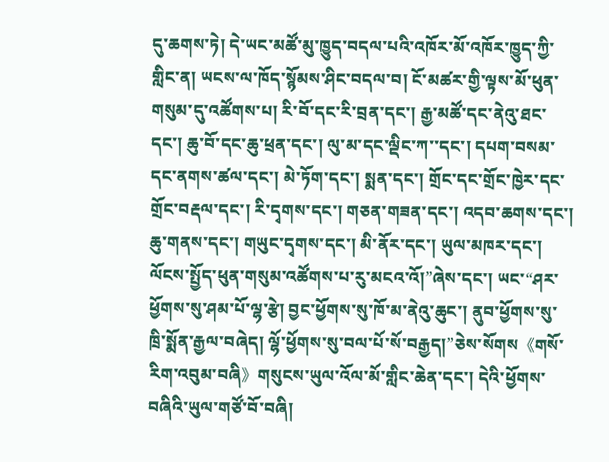དུ་ཆགས་ཏེ། དེ་ཡང་མཚོ་མུ་ཁྱུད་བདལ་པའི་འཁོར་མོ་འཁོར་ཁྱུད་ཀྱི་གླིང་ན། ཡངས་ལ་ཁོད་སྙོམས་ཤིང་བདལ་བ། ངོ་མཚར་གྱི་ལྟས་མོ་ཕུན་གསུམ་དུ་འཚོགས་པ། རི་བོ་དང་རི་བྲན་དང་། རྒྱ་མཚོ་དང་ནེའུ་ཐང་དང་། ཆུ་བོ་དང་ཆུ་ཕྲན་དང་། ལུ་མ་དང་ལྡིང་ཀ་་དང་། དཔག་བསམ་དང་ནགས་ཚལ་དང་། མེ་ཏོག་དང་། སྨན་དང་། གྲོང་དང་གྲོང་ཁྱེར་དང་གྲོང་བརྡལ་དང་། རི་དྭགས་དང་། གཅན་གཟན་དང་། འདབ་ཆགས་དང་། ཆུ་གནས་དང་། གཡུང་དྭགས་དང་། མི་ནོར་དང་། ཡུལ་མཁར་དང་། ལོངས་སྤྱོད་ཕུན་གསུམ་འཚོགས་པ་རུ་མངའ་འོ།”ཞེས་དང་། ཡང་“ཤར་ཕྱོགས་སུ་ཤམ་པོ་ལྷ་རྩེ། བྱང་ཕྱོགས་སུ་ཁོ་མ་ནེའུ་ཆུང་། ནུབ་ཕྱོགས་སུ་ཁྲི་སྨོན་རྒྱལ་བཞེད། ལྷོ་ཕྱོགས་སུ་བལ་པོ་སོ་བརྒྱད།”ཅེས་སོགས《གསོ་རིག་འབུམ་བཞི》གསུངས་ཡུལ་འོལ་མོ་གླིང་ཆེན་དང་། དེའི་ཕྱོགས་བཞིའི་ཡུལ་གཙོ་བོ་བཞི།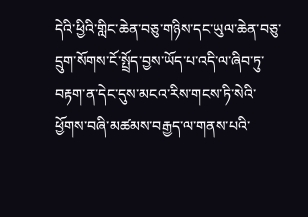དེའི་ཕྱིའི་གླིང་ཆེན་བཅུ་གཉིས་དང་ཡུལ་ཆེན་བཅུ་དྲུག་སོགས་ངོ་སྤྲོད་བྱས་ཡོད་པ་འདི་ལ་ཞིབ་ཏུ་བརྟག་ན་དེང་དུས་མངའ་རིས་གངས་ཏི་སེའི་ཕྱོགས་བཞི་མཚམས་བརྒྱད་ལ་གནས་པའི་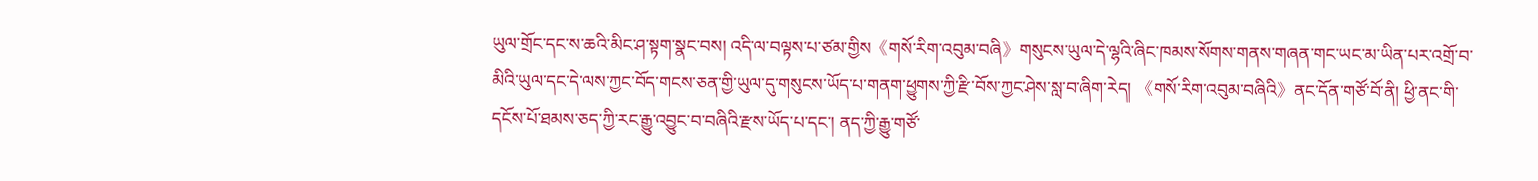ཡུལ་གྲོང་དང་ས་ཆའི་མིང་ཤ་སྟག་སྣང་བས། འདི་ལ་བལྟས་པ་ཙམ་གྱིས《གསོ་རིག་འབུམ་བཞི》གསུངས་ཡུལ་དེ་ལྷའི་ཞིང་ཁམས་སོགས་གནས་གཞན་གང་ཡང་མ་ཡིན་པར་འགྲོ་བ་མིའི་ཡུལ་དང་དེ་ལས་ཀྱང་བོད་གངས་ཅན་གྱི་ཡུལ་དུ་གསུངས་ཡོད་པ་གནག་ཕྱུགས་ཀྱི་རྫི་བོས་ཀྱང་ཤེས་སླ་བ་ཞིག་རེད། 《གསོ་རིག་འབུམ་བཞིའི》ནང་དོན་གཙོ་བོ་ནི། ཕྱི་ནང་གི་དངོས་པོ་ཐམས་ཅད་ཀྱི་རང་རྒྱུ་འབྱུང་བ་བཞིའི་རྫས་ཡོད་པ་དང་། ནད་ཀྱི་རྒྱུ་གཙོ་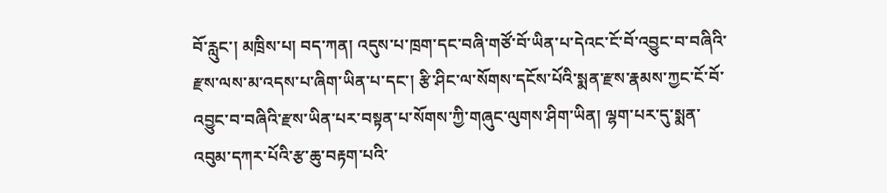བོ་རླུང་། མཁྲིས་པ། བད་ཀན། འདུས་པ་ཁྲག་དང་བཞི་གཙོ་བོ་ཡིན་པ་དེའང་ངོ་བོ་འབྱུང་བ་བཞིའི་རྫས་ལས་མ་འདས་པ་ཞིག་ཡིན་པ་དང་། རྩི་ཤིང་ལ་སོགས་དངོས་པོའི་སྨན་རྫས་རྣམས་ཀྱང་ངོ་བོ་འབྱུང་བ་བཞིའི་རྫས་ཡིན་པར་བསྟན་པ་སོགས་ཀྱི་གཞུང་ལུགས་ཤིག་ཡིན། ལྷག་པར་དུ་སྨན་འབུམ་དཀར་པོའི་རྩ་ཆུ་བརྟག་པའི་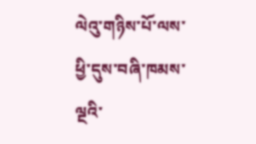ལེའུ་གཉིས་པོ་ལས་ཕྱི་དུས་བཞི་ཁམས་ལྔའི་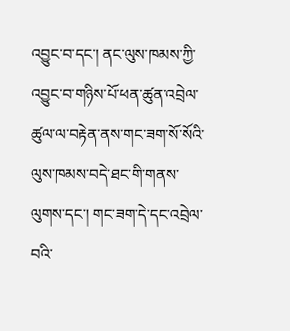འབྱུང་བ་དང་། ནང་ལུས་ཁམས་ཀྱི་འབྱུང་བ་གཉིས་པོ་ཕན་ཚུན་འབྲེལ་ཚུལ་ལ་བརྟེན་ནས་གང་ཟག་སོ་སོའི་ལུས་ཁམས་བདེ་ཐང་གི་གནས་ལུགས་དང་། གང་ཟག་དེ་དང་འབྲེལ་བའི་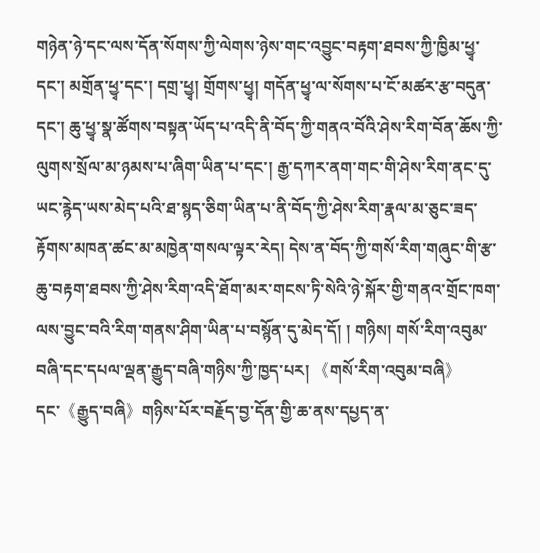གཉེན་ཉེ་དང་ལས་དོན་སོགས་ཀྱི་ལེགས་ཉེས་གང་འབྱུང་བརྟག་ཐབས་ཀྱི་ཁྱིམ་ཕྱྭ་དང་། མགྲོན་ཕྱྭ་དང་། དགྲ་ཕྱྭ། གྲོགས་ཕྱྭ། གདོན་ཕྱྭ་ལ་སོགས་པ་ངོ་མཚར་རྩ་བདུན་དང་། ཆུ་ཕྱྭ་སྣ་ཚོགས་བསྟན་ཡོད་པ་འདི་ནི་བོད་ཀྱི་གནའ་བོའི་ཤེས་རིག་བོན་ཆོས་ཀྱི་ལུགས་སྲོལ་མ་ཉམས་པ་ཞིག་ཡིན་པ་དང་། རྒྱ་དཀར་ནག་གང་གི་ཤེས་རིག་ནང་དུ་ཡང་རྙེད་ཡས་མེད་པའི་ཐ་སྙད་ཅིག་ཡིན་པ་ནི་བོད་ཀྱི་ཤེས་རིག་རྣལ་མ་ཅུང་ཟད་རྟོགས་མཁན་ཚང་མ་མཁྱེན་གསལ་ལྟར་རེད། དེས་ན་བོད་ཀྱི་གསོ་རིག་གཞུང་གི་རྩ་ཆུ་བརྟག་ཐབས་ཀྱི་ཤེས་རིག་འདི་ཐོག་མར་གངས་ཏི་སེའི་ཉེ་སྐོར་གྱི་གནའ་གྲོང་ཁག་ལས་བྱུང་བའི་རིག་གནས་ཤིག་ཡིན་པ་བསྙོན་དུ་མེད་དོ། ། གཉིས། གསོ་རིག་འབུམ་བཞི་དང་དཔལ་ལྡན་རྒྱུད་བཞི་གཉིས་ཀྱི་ཁྱད་པར། 《གསོ་རིག་འབུམ་བཞི》དང་《རྒྱུད་བཞི》གཉིས་པོར་བརྗོད་བྱ་དོན་གྱི་ཆ་ནས་དཔྱད་ན་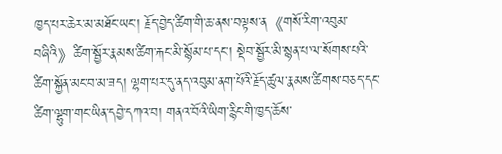ཁྱད་པར་ཆེར་མ་མཐོང་ཡང་། རྗོད་བྱེད་ཚིག་གི་ཆ་ནས་བལྟས་ན《གསོ་རིག་འབུམ་བཞིའི》ཚིག་སྦྱོར་རྣམས་ཚིག་རྐང་མི་སྙོམ་པ་དང་། སྡེབ་སྦྱོར་མི་སྙན་པ་ལ་སོགས་པའི་ཚིག་སྐྱོན་མང་བ་མ་ཟད། ལྷག་པར་དུ་ནད་འབུམ་ནག་པོའི་རྗོད་ཚུལ་རྣམས་ཚིགས་བཅད་དང་ཚིག་ལྷུག་གང་ཡིན་དབྱེ་དཀའ་བ། གནའ་བོའི་ཡིག་རྙིང་གི་ཁྱད་ཆོས་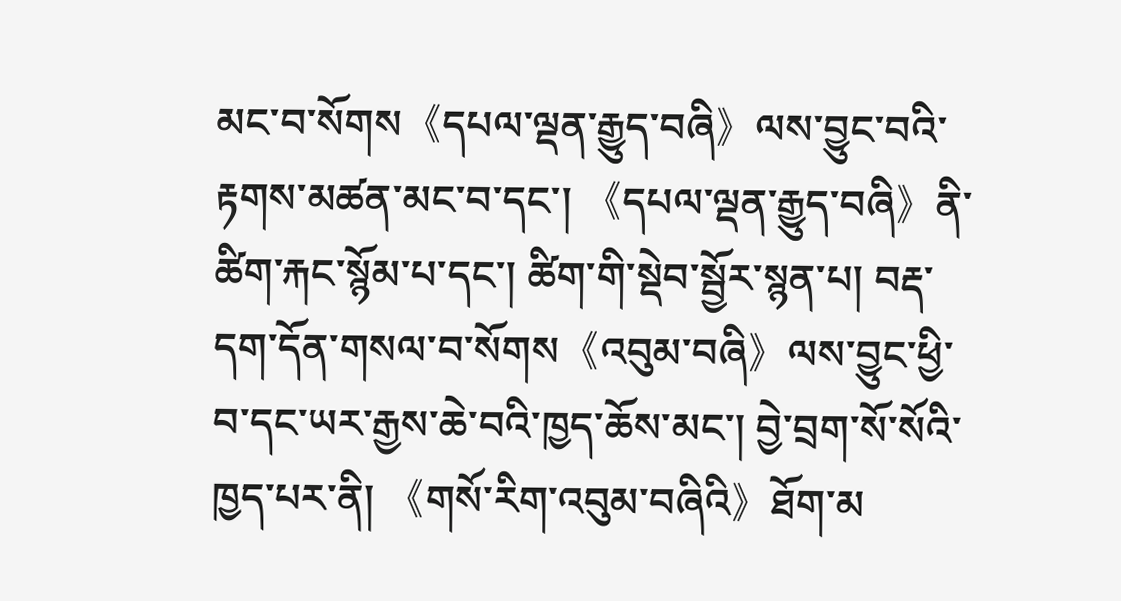མང་བ་སོགས《དཔལ་ལྡན་རྒྱུད་བཞི》ལས་བྱུང་བའི་རྟགས་མཚན་མང་བ་དང་། 《དཔལ་ལྡན་རྒྱུད་བཞི》ནི་ཚིག་རྐང་སྙོམ་པ་དང་། ཚིག་གི་སྡེབ་སྦྱོར་སྙན་པ། བརྡ་དག་དོན་གསལ་བ་སོགས《འབུམ་བཞི》ལས་བྱུང་ཕྱི་བ་དང་ཡར་རྒྱས་ཆེ་བའི་ཁྱད་ཆོས་མང་། བྱེ་བྲག་སོ་སོའི་ཁྱད་པར་ནི། 《གསོ་རིག་འབུམ་བཞིའི》ཐོག་མ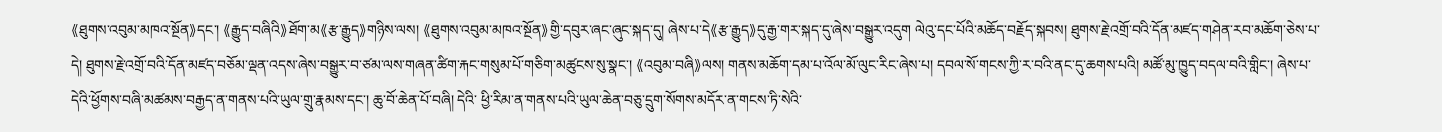《ཐུགས་འབུམ་མཁའ་སྔོན》དང་། 《རྒྱུད་བཞིའི》ཐོག་མ《རྩ་རྒྱུད》གཉིས་ལས། 《ཐུགས་འབུམ་མཁའ་སྔོན》གྱི་དབུར་ཞང་ཞུང་སྐད་དུ། ཞེས་པ་དེ《རྩ་རྒྱུད》དུ་རྒྱ་གར་སྐད་དུ་ཞེས་བསྒྱུར་འདུག ལེའུ་དང་པོའི་མཆོད་བརྗོད་སྐབས། ཐུགས་རྗེ་འགྲོ་བའི་དོན་མཛད་གཤེན་རབ་མཆོག་ཅེས་པ་དེ། ཐུགས་རྗེ་འགྲོ་བའི་དོན་མཛད་བཅོམ་ལྡན་འདས་ཞེས་བསྒྱུར་བ་ཙམ་ལས་གཞན་ཚིག་རྐང་གསུམ་པོ་གཅིག་མཚུངས་སུ་སྣང་། 《འབུམ་བཞི》ལས། གནས་མཆོག་དམ་པ་འོལ་མོ་ལུང་རིང་ཞེས་པ། དབལ་སོ་གངས་ཀྱི་ར་བའི་ནང་དུ་ཆགས་པའི། མཚོ་མུ་ཁྱུད་བདལ་བའི་གླིང་། ཞེས་པ་དེའི་ཕྱོགས་བཞི་མཚམས་བརྒྱད་ན་གནས་པའི་ཡུལ་གྲུ་རྣམས་དང་། ཆུ་བོ་ཆེན་པོ་བཞི། དེའི་ ཕྱི་རིམ་ན་གནས་པའི་ཡུལ་ཆེན་བཅུ་དྲུག་སོགས་མདོར་ན་གངས་ཏི་སེའི་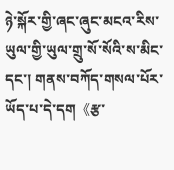ཉེ་སྐོར་གྱི་ཞང་ཞུང་མངའ་རིས་ཡུལ་གྱི་ཡུལ་གྲུ་སོ་སོའི་ས་མིང་དང་། གནས་བཀོད་གསལ་པོར་ཡོད་པ་དེ་དག《རྩ་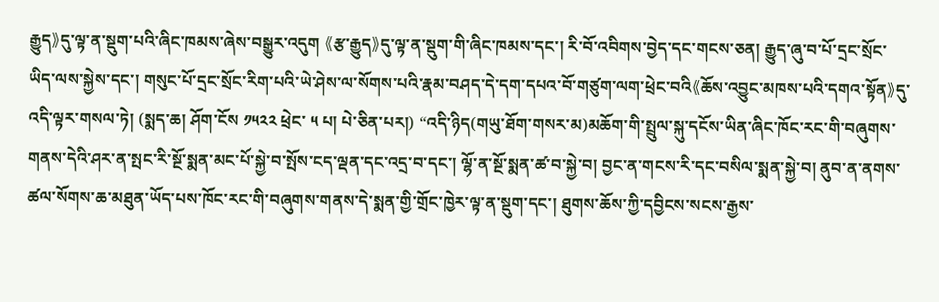རྒྱུད》དུ་ལྟ་ན་སྡུག་པའི་ཞིང་ཁམས་ཞེས་བསྒྱུར་འདུག 《རྩ་རྒྱུད》དུ་ལྟ་ན་སྡུག་གི་ཞིང་ཁམས་དང་། རི་བོ་འབིགས་བྱེད་དང་གངས་ཅན། རྒྱུད་ཞུ་བ་པོ་དྲང་སྲོང་ཡིད་ལས་སྐྱེས་དང་། གསུང་པོ་དྲང་སྲོང་རིག་པའི་ཡེ་ཤེས་ལ་སོགས་པའི་རྣམ་བཤད་དེ་དག་དཔའ་བོ་གཙུག་ལག་ཕྲེང་བའི《ཆོས་འབྱུང་མཁས་པའི་དགའ་སྟོན》དུ་འདི་ལྟར་གསལ་ཏེ། (སྨད་ཆ། ཤོག་ངོས ༡༥༢༢ ཕྲེང་ ༥ པ། པེ་ཅིན་པར།) “འདི་ཉིད(གཡུ་ཐོག་གསར་མ)མཆོག་གི་སྤྲུལ་སྐུ་དངོས་ཡིན་ཞིང་ཁོང་རང་གི་བཞུགས་གནས་དེའི་ཤར་ན་སྤང་རི་སྔོ་སྨན་མང་པོ་སྐྱེ་བ་སྤོས་ངད་ལྡན་དང་འདྲ་བ་དང་། ལྷོ་ན་སྔོ་སྨན་ཚ་བ་སྐྱེ་བ། བྱང་ན་གངས་རི་དང་བསིལ་སྨན་སྐྱེ་བ། ནུབ་ན་ནགས་ཚལ་སོགས་ཆ་མཐུན་ཡོད་པས་ཁོང་རང་གི་བཞུགས་གནས་དེ་སྨན་གྱི་གྲོང་ཁྱེར་ལྟ་ན་སྡུག་དང་། ཐུགས་ཆོས་ཀྱི་དབྱིངས་སངས་རྒྱས་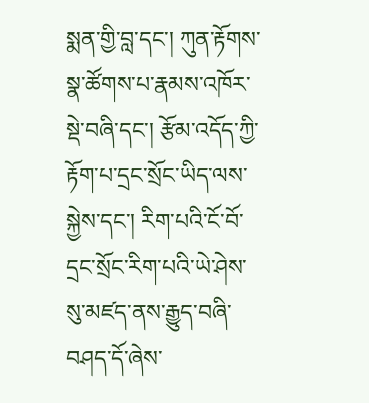སྨན་གྱི་བླ་དང་། ཀུན་རྟོགས་སྣ་ཚོགས་པ་རྣམས་འཁོར་སྡེ་བཞི་དང་། རྩོམ་འདོད་ཀྱི་རྟོག་པ་དྲང་སྲོང་ཡིད་ལས་སྐྱེས་དང་། རིག་པའི་ངོ་བོ་དྲང་སྲོང་རིག་པའི་ཡེ་ཤེས་སུ་མཛད་ནས་རྒྱུད་བཞི་བཤད་དོ་ཞེས་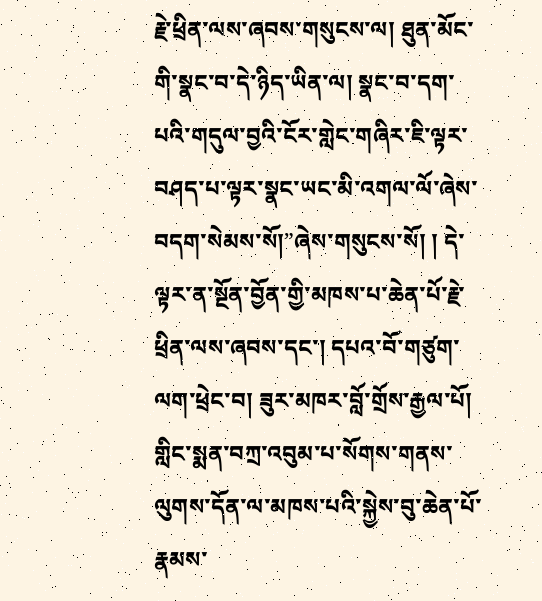རྗེ་ཕྲིན་ལས་ཞབས་གསུངས་ལ། ཐུན་མོང་གི་སྣང་བ་དེ་ཉིད་ཡིན་ལ། སྣང་བ་དག་པའི་གདུལ་བྱའི་ངོར་གླེང་གཞིར་ཇི་ལྟར་བཤད་པ་ལྟར་སྣང་ཡང་མི་འགལ་ལོ་ཞེས་བདག་སེམས་སོ།”ཞེས་གསུངས་སོ། ། དེ་ལྟར་ན་སྔོན་བྱོན་གྱི་མཁས་པ་ཆེན་པོ་རྗེ་ཕྲིན་ལས་ཞབས་དང་། དཔའ་བོ་གཙུག་ལག་ཕྲེང་བ། ཟུར་མཁར་བློ་གྲོས་རྒྱལ་པོ། གླིང་སྨན་བཀྲ་འབུམ་པ་སོགས་གནས་ལུགས་དོན་ལ་མཁས་པའི་སྐྱེས་བུ་ཆེན་པོ་རྣམས་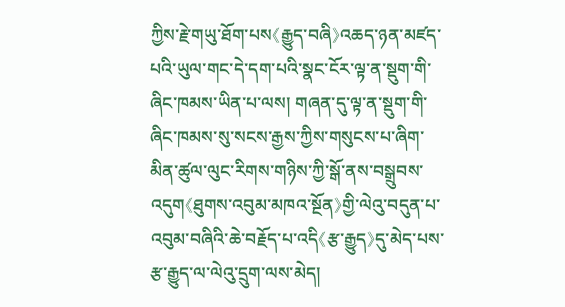ཀྱིས་རྗེ་གཡུ་ཐོག་པས《རྒྱུད་བཞི》འཆད་ཉན་མཛད་པའི་ཡུལ་གང་དེ་དག་པའི་སྣང་ངོར་ལྟ་ན་སྡུག་གི་ཞིང་ཁམས་ཡིན་པ་ལས། གཞན་དུ་ལྟ་ན་སྡུག་གི་ཞིང་ཁམས་སུ་སངས་རྒྱས་ཀྱིས་གསུངས་པ་ཞིག་མིན་ཚུལ་ལུང་རིགས་གཉིས་ཀྱི་སྒོ་ནས་བསྒྲུབས་འདུག《ཐུགས་འབུམ་མཁའ་སྔོན》གྱི་ལེའུ་བདུན་པ་འབུམ་བཞིའི་ཆེ་བརྗོད་པ་འདི《རྩ་རྒྱུད》དུ་མེད་པས་རྩ་རྒྱུད་ལ་ལེའུ་དྲུག་ལས་མེད།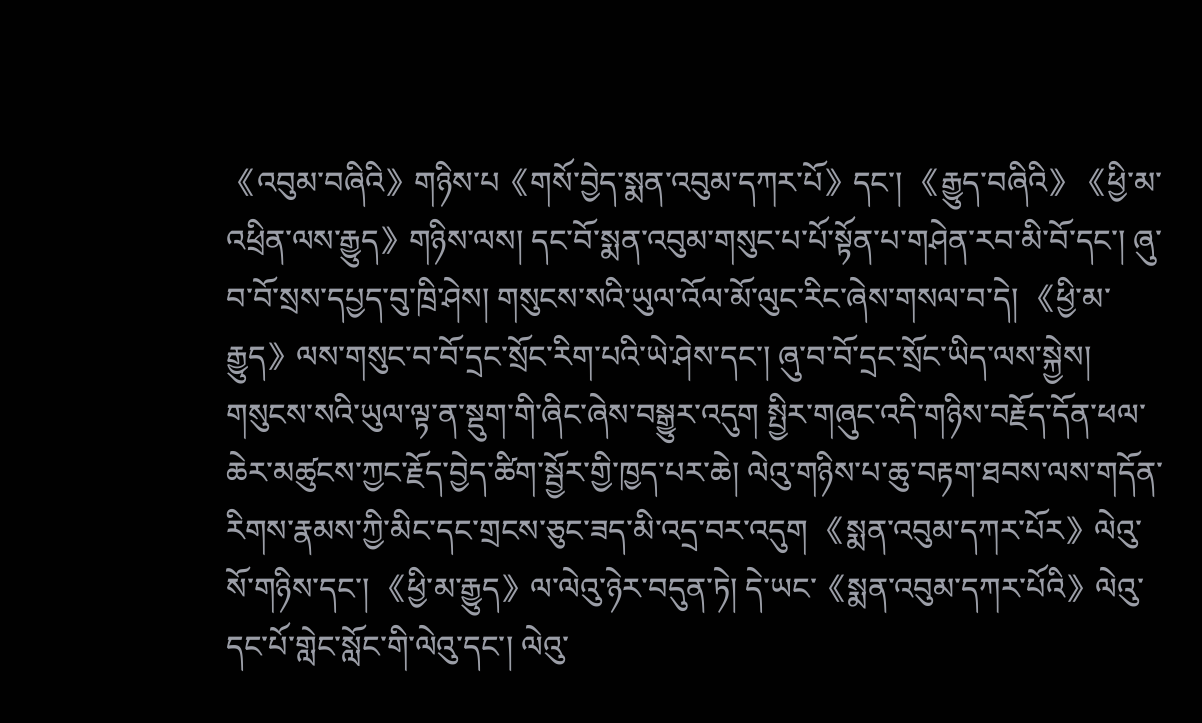《འབུམ་བཞིའི》གཉིས་པ《གསོ་བྱེད་སྨན་འབུམ་དཀར་པོ》དང་། 《རྒྱུད་བཞིའི》《ཕྱི་མ་འཕྲིན་ལས་རྒྱུད》གཉིས་ལས། དང་བོ་སྨན་འབུམ་གསུང་པ་པོ་སྟོན་པ་གཤེན་རབ་མི་བོ་དང་། ཞུ་བ་བོ་སྲས་དཔྱད་བུ་ཁྲི་ཤེས། གསུངས་སའི་ཡུལ་འོལ་མོ་ལུང་རིང་ཞེས་གསལ་བ་དེ། 《ཕྱི་མ་རྒྱུད》ལས་གསུང་བ་བོ་དྲང་སྲོང་རིག་པའི་ཡེ་ཤེས་དང་། ཞུ་བ་བོ་དྲང་སྲོང་ཡིད་ལས་སྐྱེས། གསུངས་སའི་ཡུལ་ལྟ་ན་སྡུག་གི་ཞིང་ཞེས་བསྒྱུར་འདུག སྤྱིར་གཞུང་འདི་གཉིས་བརྗོད་དོན་ཕལ་ཆེར་མཚུངས་ཀྱང་རྗོད་བྱེད་ཚིག་སྦྱོར་གྱི་ཁྱད་པར་ཆེ། ལེའུ་གཉིས་པ་ཆུ་བརྟག་ཐབས་ལས་གདོན་རིགས་རྣམས་ཀྱི་མིང་དང་གྲངས་ཅུང་ཟད་མི་འདྲ་བར་འདུག 《སྨན་འབུམ་དཀར་པོར》ལེའུ་སོ་གཉིས་དང་། 《ཕྱི་མ་རྒྱུད》ལ་ལེའུ་ཉེར་བདུན་ཏེ། དེ་ཡང་《སྨན་འབུམ་དཀར་པོའི》ལེའུ་དང་པོ་གླེང་སློང་གི་ལེའུ་དང་། ལེའུ་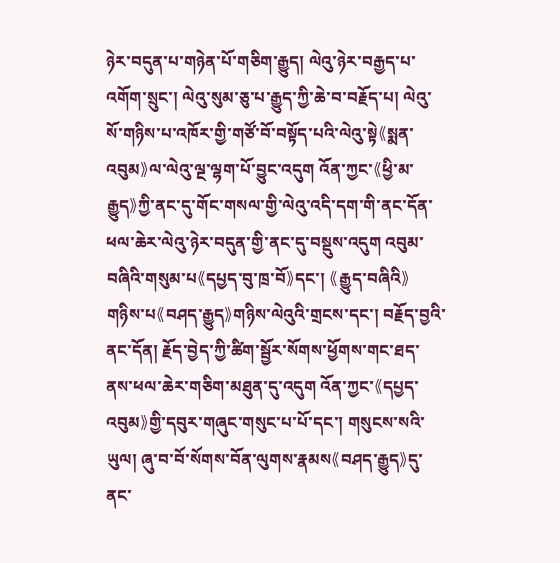ཉེར་བདུན་པ་གཉེན་པོ་གཅིག་རྒྱུད། ལེའུ་ཉེར་བརྒྱད་པ་འགོག་སྲུང་། ལེའུ་སུམ་ཅུ་པ་རྒྱུད་ཀྱི་ཆེ་བ་བརྗོད་པ། ལེའུ་སོ་གཉིས་པ་འཁོར་གྱི་གཙོ་བོ་བསྟོད་པའི་ལེའུ་སྟེ《སྨན་འབུམ》ལ་ལེའུ་ལྔ་ལྷག་པོ་བྱུང་འདུག འོན་ཀྱང་《ཕྱི་མ་རྒྱུད》ཀྱི་ནང་དུ་གོང་གསལ་གྱི་ལེའུ་འདི་དག་གི་ནང་དོན་ཕལ་ཆེར་ལེའུ་ཉེར་བདུན་གྱི་ནང་དུ་བསྡུས་འདུག འབུམ་བཞིའི་གསུམ་པ《དཔྱད་བུ་ཁྲ་བོ》དང་། 《རྒྱུད་བཞིའི》གཉིས་པ《བཤད་རྒྱུད》གཉིས་ལེའུའི་གྲངས་དང་། བརྗོད་བྱའི་ནང་དོན། རྗོད་བྱེད་ཀྱི་ཚིག་སྦྱོར་སོགས་ཕྱོགས་གང་ཐད་ནས་ཕལ་ཆེར་གཅིག་མཐུན་དུ་འདུག འོན་ཀྱང་《དཔྱད་འབུམ》གྱི་དབུར་གཞུང་གསུང་པ་པོ་དང་། གསུངས་སའི་ཡུལ། ཞུ་བ་བོ་སོགས་བོན་ལུགས་རྣམས《བཤད་རྒྱུད》དུ་ནང་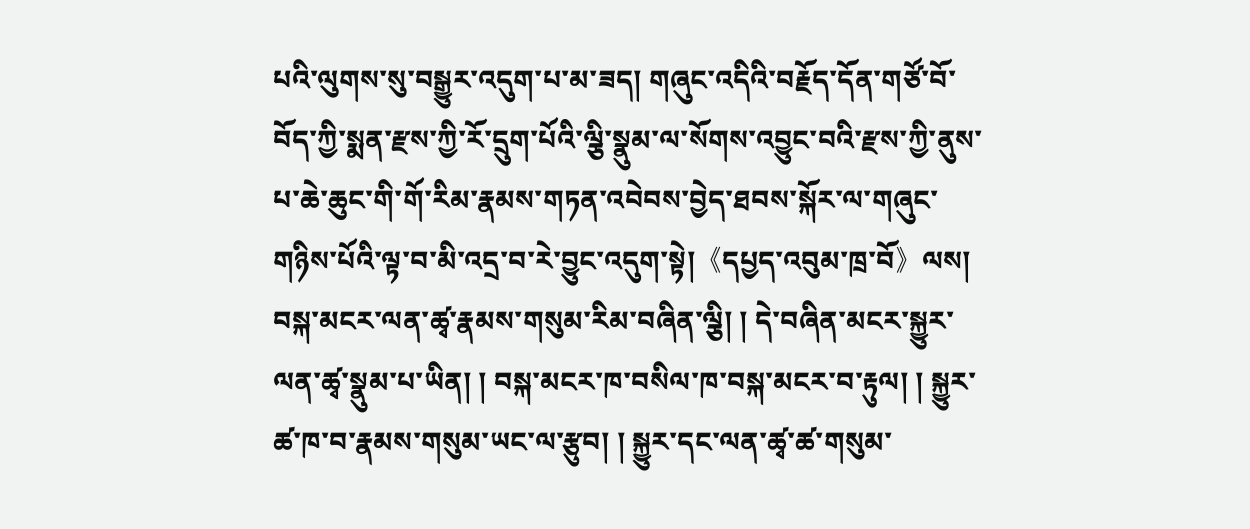པའི་ལུགས་སུ་བསྒྱུར་འདུག་པ་མ་ཟད། གཞུང་འདིའི་བརྗོད་དོན་གཙོ་བོ་བོད་ཀྱི་སྨན་རྫས་ཀྱི་རོ་དྲུག་པོའི་ལྕི་སྣུམ་ལ་སོགས་འབྱུང་བའི་རྫས་ཀྱི་ནུས་པ་ཆེ་ཆུང་གི་གོ་རིམ་རྣམས་གཏན་འབེབས་བྱེད་ཐབས་སྐོར་ལ་གཞུང་གཉིས་པོའི་ལྟ་བ་མི་འདྲ་བ་རེ་བྱུང་འདུག་སྟེ།《དཔྱད་འབུམ་ཁྲ་བོ》ལས། བསྐ་མངར་ལན་ཚྭ་རྣམས་གསུམ་རིམ་བཞིན་ལྕི། ། དེ་བཞིན་མངར་སྐྱུར་ལན་ཚྭ་སྣུམ་པ་ཡིན། ། བསྐ་མངར་ཁ་བསིལ་ཁ་བསྐ་མངར་བ་རྟུལ། ། སྐྱུར་ཚ་ཁ་བ་རྣམས་གསུམ་ཡང་ལ་རྩུབ། ། སྐྱུར་དང་ལན་ཚྭ་ཚ་གསུམ་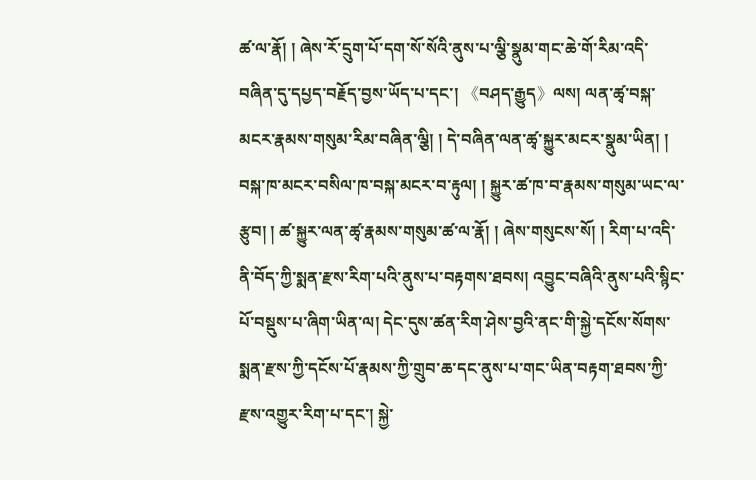ཚ་ལ་རྣོ། ། ཞེས་རོ་དྲུག་པོ་དག་སོ་སོའི་ནུས་པ་ལྕི་སྣུམ་གང་ཆེ་གོ་རིམ་འདི་བཞིན་དུ་དཔྱད་བརྗོད་བྱས་ཡོད་པ་དང་། 《བཤད་རྒྱུད》ལས། ལན་ཚྭ་བསྐ་མངར་རྣམས་གསུམ་རིམ་བཞིན་ལྕི། ། དེ་བཞིན་ལན་ཚྭ་སྐྱུར་མངར་སྣུམ་ཡིན། ། བསྐ་ཁ་མངར་བསིལ་ཁ་བསྐ་མངར་བ་རྟུལ། ། སྐྱུར་ཚ་ཁ་བ་རྣམས་གསུམ་ཡང་ལ་རྩུབ། ། ཚ་སྐྱུར་ལན་ཚྭ་རྣམས་གསུམ་ཚ་ལ་རྣོ། ། ཞེས་གསུངས་སོ། ། རིག་པ་འདི་ནི་བོད་ཀྱི་སྨན་རྫས་རིག་པའི་ནུས་པ་བརྟགས་ཐབས། འབྱུང་བཞིའི་ནུས་པའི་སྙིང་པོ་བསྡུས་པ་ཞིག་ཡིན་ལ། དེང་དུས་ཚན་རིག་ཤེས་བྱའི་ནང་གི་སྐྱེ་དངོས་སོགས་སྨན་རྫས་ཀྱི་དངོས་པོ་རྣམས་ཀྱི་གྲུབ་ཆ་དང་ནུས་པ་གང་ཡིན་བརྟག་ཐབས་ཀྱི་རྫས་འགྱུར་རིག་པ་དང་། སྐྱེ་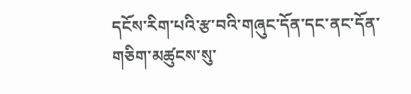དངོས་རིག་པའི་རྩ་བའི་གཞུང་དོན་དང་ནང་དོན་གཅིག་མཚུངས་སུ་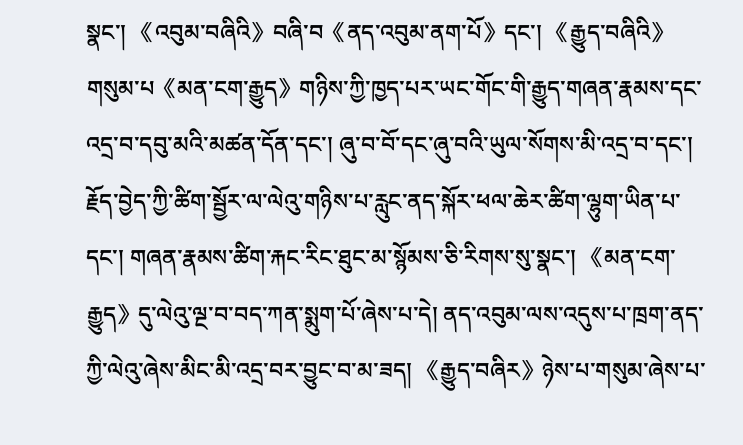སྣང་། 《འབུམ་བཞིའི》བཞི་བ《ནད་འབུམ་ནག་པོ》དང་། 《རྒྱུད་བཞིའི》གསུམ་པ《མན་ངག་རྒྱུད》གཉིས་ཀྱི་ཁྱད་པར་ཡང་གོང་གི་རྒྱུད་གཞན་རྣམས་དང་འདྲ་བ་དབུ་མའི་མཚན་དོན་དང་། ཞུ་བ་བོ་དང་ཞུ་བའི་ཡུལ་སོགས་མི་འདྲ་བ་དང་། རྗོད་བྱེད་ཀྱི་ཚིག་སྦྱོར་ལ་ལེའུ་གཉིས་པ་རླུང་ནད་སྐོར་ཕལ་ཆེར་ཚིག་ལྷུག་ཡིན་པ་དང་། གཞན་རྣམས་ཚིག་རྐང་རིང་ཐུང་མ་སྙོམས་ཅི་རིགས་སུ་སྣང་། 《མན་ངག་རྒྱུད》དུ་ལེའུ་ལྔ་བ་བད་ཀན་སྨུག་པོ་ཞེས་པ་དེ། ནད་འབུམ་ལས་འདུས་པ་ཁྲག་ནད་ཀྱི་ལེའུ་ཞེས་མིང་མི་འདྲ་བར་བྱུང་བ་མ་ཟད། 《རྒྱུད་བཞིར》ཉེས་པ་གསུམ་ཞེས་པ་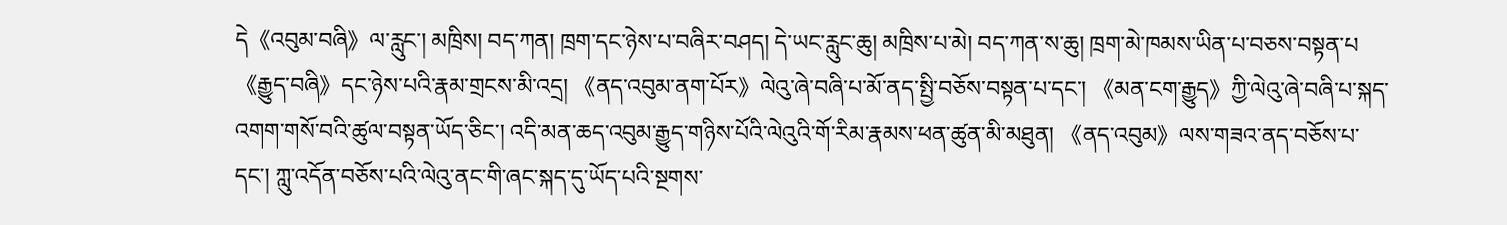དེ《འབུམ་བཞི》ལ་རླུང་། མཁྲིས། བད་ཀན། ཁྲག་དང་ཉེས་པ་བཞིར་བཤད། དེ་ཡང་རླུང་ཆུ། མཁྲིས་པ་མེ། བད་ཀན་ས་ཆུ། ཁྲག་མེ་ཁམས་ཡིན་པ་བཅས་བསྟན་པ《རྒྱུད་བཞི》དང་ཉེས་པའི་རྣམ་གྲངས་མི་འདྲ། 《ནད་འབུམ་ནག་པོར》ལེའུ་ཞེ་བཞི་པ་མོ་ནད་སྤྱི་བཅོས་བསྟན་པ་དང་། 《མན་ངག་རྒྱུད》ཀྱི་ལེའུ་ཞེ་བཞི་པ་སྐད་འགག་གསོ་བའི་ཚུལ་བསྟན་ཡོད་ཅིང་། འདི་མན་ཆད་འབུམ་རྒྱུད་གཉིས་པོའི་ལེའུའི་གོ་རིམ་རྣམས་ཕན་ཚུན་མི་མཐུན། 《ནད་འབུམ》ལས་གཟའ་ནད་བཅོས་པ་དང་། ཀླུ་འདོན་བཅོས་པའི་ལེའུ་ནང་གི་ཞང་སྐད་དུ་ཡོད་པའི་སྔགས་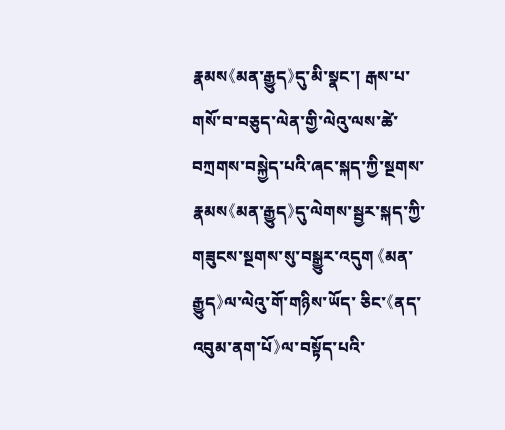རྣམས《མན་རྒྱུད》དུ་མི་སྣང་། རྒས་པ་གསོ་བ་བཅུད་ལེན་གྱི་ལེའུ་ལས་ཚེ་བཀྲགས་བསྐྱེད་པའི་ཞང་སྐད་ཀྱི་སྔགས་རྣམས《མན་རྒྱུད》དུ་ལེགས་སྦྱར་སྐད་ཀྱི་གཟུངས་སྔགས་སུ་བསྒྱུར་འདུག 《མན་རྒྱུད》ལ་ལེའུ་གོ་གཉིས་ཡོད་ ཅིང་《ནད་འབུམ་ནག་པོ》ལ་བསྟོད་པའི་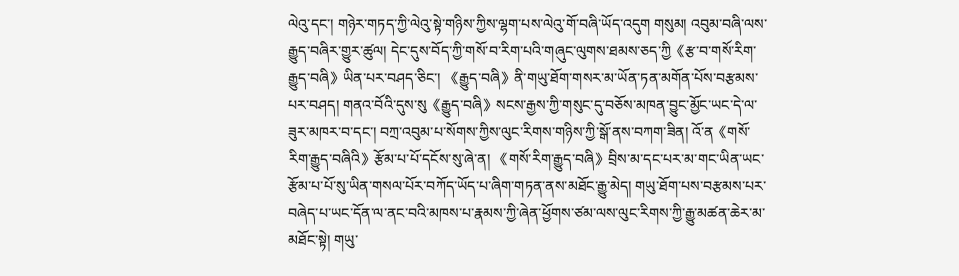ལེའུ་དང་། གཉེར་གཏད་ཀྱི་ལེའུ་སྟེ་གཉིས་ཀྱིས་ལྷག་པས་ལེའུ་གོ་བཞི་ཡོད་འདུག གསུམ། འབུམ་བཞི་ལས་རྒྱུད་བཞིར་གྱུར་ཚུལ། དེང་དུས་བོད་ཀྱི་གསོ་བ་རིག་པའི་གཞུང་ལུགས་ཐམས་ཅད་ཀྱི《རྩ་བ་གསོ་རིག་རྒྱུད་བཞི》ཡིན་པར་བཤད་ཅིང་། 《རྒྱུད་བཞི》ནི་གཡུ་ཐོག་གསར་མ་ཡོན་ཏན་མགོན་པོས་བརྩམས་པར་བཤད། གནའ་བོའི་དུས་སུ《རྒྱུད་བཞི》སངས་རྒྱས་ཀྱི་གསུང་དུ་བཅོས་མཁན་བྱུང་མྱོང་ཡང་དེ་ལ་ཟུར་མཁར་བ་དང་། བཀྲ་འབུམ་པ་སོགས་ཀྱིས་ལུང་རིགས་གཉིས་ཀྱི་སྒོ་ནས་བཀག་ཟིན། འོ་ན《གསོ་རིག་རྒྱུད་བཞིའི》རྩོམ་པ་པོ་དངོས་སུ་ཞེ་ན། 《གསོ་རིག་རྒྱུད་བཞི》བྲིས་མ་དང་པར་མ་གང་ཡིན་ཡང་རྩོམ་པ་པོ་སུ་ཡིན་གསལ་པོར་བཀོད་ཡོད་པ་ཞིག་གཏན་ནས་མཐོང་རྒྱུ་མེད། གཡུ་ཐོག་པས་བརྩམས་པར་བཞེད་པ་ཡང་དོན་ལ་ནང་བའི་མཁས་པ་རྣམས་ཀྱི་ཞེན་ཕྱོགས་ཙམ་ལས་ལུང་རིགས་ཀྱི་རྒྱུ་མཚན་ཆེར་མ་མཐོང་སྟེ། གཡུ་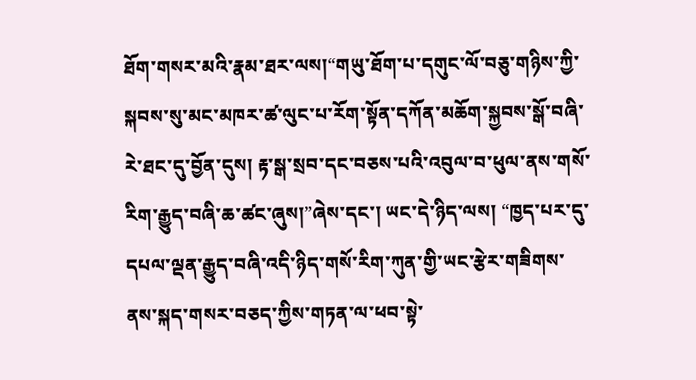ཐོག་གསར་མའི་རྣམ་ཐར་ལས།“གཡུ་ཐོག་པ་དགུང་ལོ་བཅུ་གཉིས་ཀྱི་སྐབས་སུ་མང་མཁར་ཚ་ལུང་པ་རོག་སྟོན་དཀོན་མཆོག་སྐྱབས་སྒོ་བཞི་རེ་ཐང་དུ་བྱོན་དུས། རྟ་སྒ་སྲབ་དང་བཅས་པའི་འབུལ་བ་ཕུལ་ནས་གསོ་རིག་རྒྱུད་བཞི་ཆ་ཚང་ཞུས།”ཞེས་དང་། ཡང་དེ་ཉིད་ལས། “ཁྱད་པར་དུ་དཔལ་ལྡན་རྒྱུད་བཞི་འདི་ཉིད་གསོ་རིག་ཀུན་གྱི་ཡང་རྩེར་གཟིགས་ནས་སྐད་གསར་བཅད་ཀྱིས་གཏན་ལ་ཕབ་སྟེ་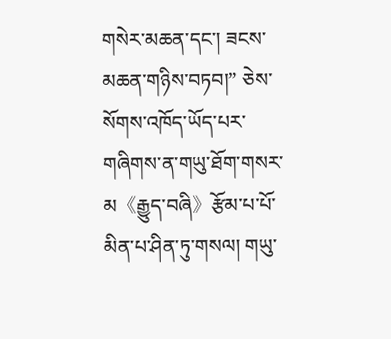གསེར་མཆན་དང་། ཟངས་མཆན་གཉིས་བཏབ།” ཅེས་སོགས་འཁོད་ཡོད་པར་གཞིགས་ན་གཡུ་ཐོག་གསར་མ《རྒྱུད་བཞི》རྩོམ་པ་པོ་མིན་པ་ཤིན་ཏུ་གསལ། གཡུ་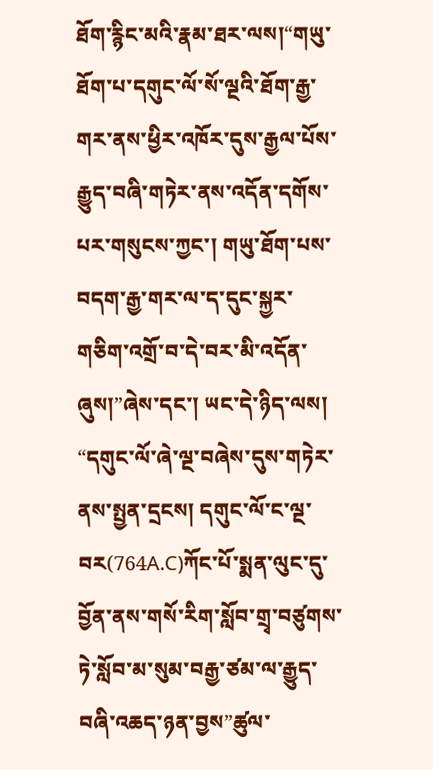ཐོག་རྙིང་མའི་རྣམ་ཐར་ལས།“གཡུ་ཐོག་པ་དགུང་ལོ་སོ་ལྔའི་ཐོག་རྒྱ་གར་ནས་ཕྱིར་འཁོར་དུས་རྒྱལ་པོས་རྒྱུད་བཞི་གཏེར་ནས་འདོན་དགོས་པར་གསུངས་ཀྱང་། གཡུ་ཐོག་པས་བདག་རྒྱ་གར་ལ་ད་དུང་སྐྱར་གཅིག་འགྲོ་བ་དེ་བར་མི་འདོན་ཞུས།”ཞེས་དང་། ཡང་དེ་ཉིད་ལས། “དགུང་ལོ་ཞེ་ལྔ་བཞེས་དུས་གཏེར་ནས་སྤྱན་དྲངས། དགུང་ལོ་ང་ལྔ་བར(764A.C)ཀོང་པོ་སྨན་ལུང་དུ་བྱོན་ནས་གསོ་རིག་སློབ་གྲྭ་བཙུགས་ཏེ་སློབ་མ་སུམ་བརྒྱ་ཙམ་ལ་རྒྱུད་བཞི་འཆད་ཉན་བྱས”ཚུལ་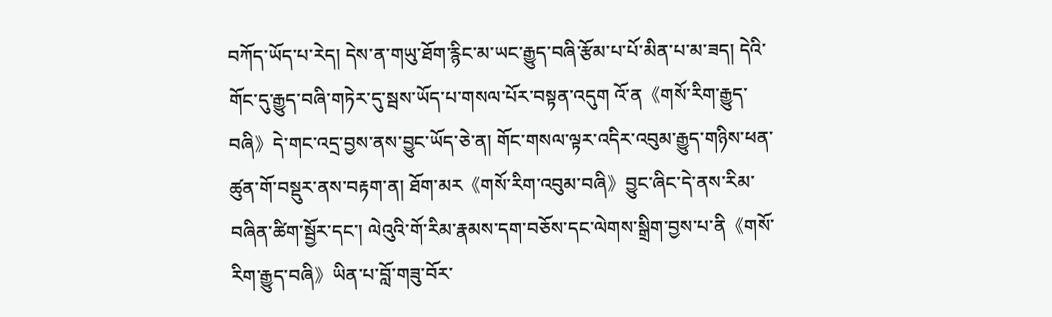བཀོད་ཡོད་པ་རེད། དེས་ན་གཡུ་ཐོག་རྙིང་མ་ཡང་རྒྱུད་བཞི་རྩོམ་པ་པོ་མིན་པ་མ་ཟད། དེའི་གོང་དུ་རྒྱུད་བཞི་གཏེར་དུ་སྦས་ཡོད་པ་གསལ་པོར་བསྟན་འདུག འོ་ན《གསོ་རིག་རྒྱུད་བཞི》དེ་གང་འདྲ་བྱས་ནས་བྱུང་ཡོད་ཅེ་ན། གོང་གསལ་ལྟར་འདིར་འབུམ་རྒྱུད་གཉིས་ཕན་ཚུན་གོ་བསྡུར་ནས་བརྟག་ན། ཐོག་མར《གསོ་རིག་འབུམ་བཞི》བྱུང་ཞིང་དེ་ནས་རིམ་བཞིན་ཚིག་སྦྱོར་དང་། ལེའུའི་གོ་རིམ་རྣམས་དག་བཅོས་དང་ལེགས་སྒྲིག་བྱས་པ་ནི《གསོ་རིག་རྒྱུད་བཞི》ཡིན་པ་བློ་གཟུ་བོར་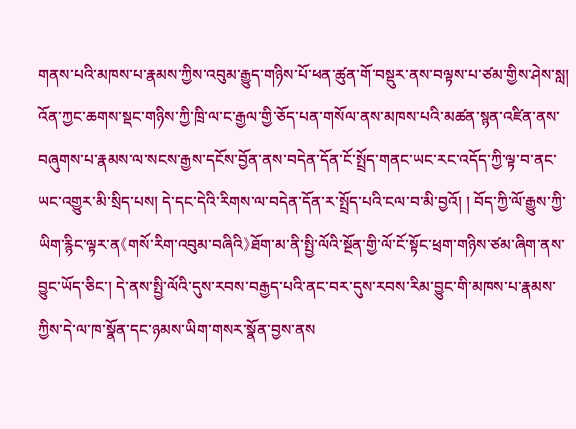གནས་པའི་མཁས་པ་རྣམས་ཀྱིས་འབུམ་རྒྱུད་གཉིས་པོ་ཕན་ཚུན་གོ་བསྡུར་ནས་བལྟས་པ་ཙམ་གྱིས་ཤེས་སླ། འོན་ཀྱང་ཆགས་སྡང་གཉིས་ཀྱི་ཁྲི་ལ་ང་རྒྱལ་གྱི་ཅོད་པན་གསོལ་ནས་མཁས་པའི་མཚན་སྙན་འཛིན་ནས་བཞུགས་པ་རྣམས་ལ་སངས་རྒྱས་དངོས་བྱོན་ནས་བདེན་དོན་ངོ་སྤྲོད་གནང་ཡང་རང་འདོད་ཀྱི་ལྟ་བ་ནང་ཡང་འགྱུར་མི་སྲིད་པས། དེ་དང་དེའི་རིགས་ལ་བདེན་དོན་ར་སྤྲོད་པའི་ངལ་བ་མི་བྱའོ། ། བོད་ཀྱི་ལོ་རྒྱུས་ཀྱི་ཡིག་རྙིང་ལྟར་ན《གསོ་རིག་འབུམ་བཞིའི》ཐོག་མ་ནི་སྤྱི་ལོའི་སྔོན་གྱི་ལོ་ངོ་སྟོང་ཕྲག་གཉིས་ཙམ་ཞིག་ནས་བྱུང་ཡོད་ཅིང་། དེ་ནས་སྤྱི་ལོའི་དུས་རབས་བརྒྱད་པའི་ནང་བར་དུས་རབས་རིམ་བྱུང་གི་མཁས་པ་རྣམས་ཀྱིས་དེ་ལ་ཁ་སྣོན་དང་ཉམས་ཡིག་གསར་སྣོན་བྱས་ནས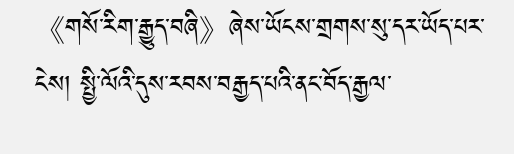《གསོ་རིག་རྒྱུད་བཞི》ཞེས་ཡོངས་གྲགས་སུ་དར་ཡོད་པར་ངེས། སྤྱི་ལོའི་དུས་རབས་བརྒྱད་པའི་ནང་བོད་རྒྱལ་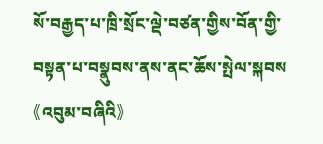སོ་བརྒྱད་པ་ཁྲི་སྲོང་ལྡེ་བཙན་གྱིས་བོན་གྱི་བསྟན་པ་བསྣུབས་ནས་ནང་ཆོས་སྤེལ་སྐབས《འབུམ་བཞིའི》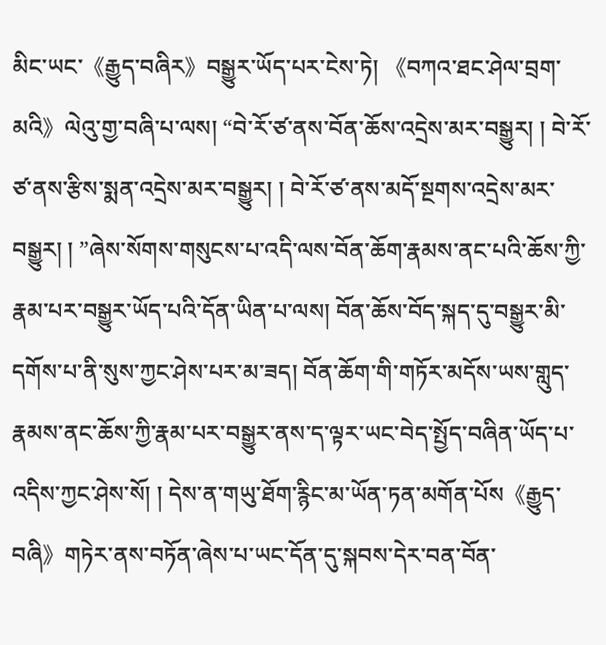མིང་ཡང་《རྒྱུད་བཞིར》བསྒྱུར་ཡོད་པར་ངེས་ཏེ། 《བཀའ་ཐང་ཤེལ་བྲག་མའི》ལེའུ་གྱ་བཞི་པ་ལས། “བེ་རོ་ཙ་ནས་བོན་ཆོས་འདྲེས་མར་བསྒྱུར། ། བེ་རོ་ཙ་ནས་རྩིས་སྨན་འདྲེས་མར་བསྒྱུར། ། བེ་རོ་ཙ་ནས་མདོ་སྔགས་འདྲེས་མར་བསྒྱུར། ། ”ཞེས་སོགས་གསུངས་པ་འདི་ལས་བོན་ཆོག་རྣམས་ནང་པའི་ཆོས་ཀྱི་རྣམ་པར་བསྒྱུར་ཡོད་པའི་དོན་ཡིན་པ་ལས། བོན་ཆོས་བོད་སྐད་དུ་བསྒྱུར་མི་དགོས་པ་ནི་སུས་ཀྱང་ཤེས་པར་མ་ཟད། བོན་ཆོག་གི་གཏོར་མདོས་ཡས་གླུད་རྣམས་ནང་ཆོས་ཀྱི་རྣམ་པར་བསྒྱུར་ནས་ད་ལྟར་ཡང་བེད་སྤྱོད་བཞིན་ཡོད་པ་འདིས་ཀྱང་ཤེས་སོ། ། དེས་ན་གཡུ་ཐོག་རྙིང་མ་ཡོན་ཏན་མགོན་པོས《རྒྱུད་བཞི》གཏེར་ནས་བཏོན་ཞེས་པ་ཡང་དོན་དུ་སྐབས་དེར་བན་བོན་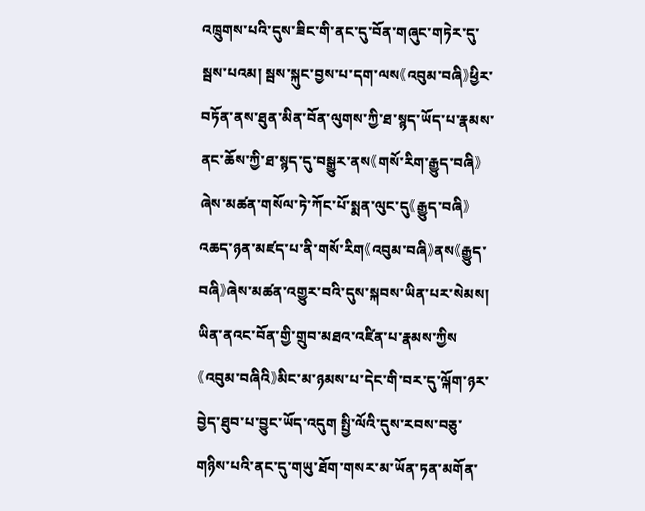འཁྲུགས་པའི་དུས་ཟིང་གི་ནང་དུ་བོན་གཞུང་གཏེར་དུ་སྦས་པའམ། སྦས་སྐུང་བྱས་པ་དག་ལས《འབུམ་བཞི》ཕྱིར་བཏོན་ནས་ཐུན་མིན་བོན་ལུགས་ཀྱི་ཐ་སྙད་ཡོད་པ་རྣམས་ནང་ཆོས་ཀྱི་ཐ་སྙད་དུ་བསྒྱུར་ནས《གསོ་རིག་རྒྱུད་བཞི》ཞེས་མཚན་གསོལ་ཏེ་ཀོང་པོ་སྨན་ལུང་དུ《རྒྱུད་བཞི》འཆད་ཉན་མཛད་པ་ནི་གསོ་རིག《འབུམ་བཞི》ནས《རྒྱུད་བཞི》ཞེས་མཚན་འགྱུར་བའི་དུས་སྐབས་ཡིན་པར་སེམས། ཡིན་ནའང་བོན་གྱི་གྲུབ་མཐའ་འཛིན་པ་རྣམས་ཀྱིས《འབུམ་བཞིའི》མིང་མ་ཉམས་པ་དེང་གི་བར་དུ་ལྐོག་ཉར་བྱེད་ཐུབ་པ་བྱུང་ཡོད་འདུག སྤྱི་ལོའི་དུས་རབས་བཅུ་གཉིས་པའི་ནང་དུ་གཡུ་ཐོག་གསར་མ་ཡོན་ཏན་མགོན་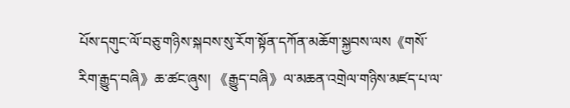པོས་དགུང་ལོ་བཅུ་གཉིས་སྐབས་སུ་རོག་སྟོན་དཀོན་མཆོག་སྐྱབས་ལས《གསོ་རིག་རྒྱུད་བཞི》ཆ་ཚང་ཞུས། 《རྒྱུད་བཞི》ལ་མཆན་འགྲེལ་གཉིས་མཛད་པ་ལ་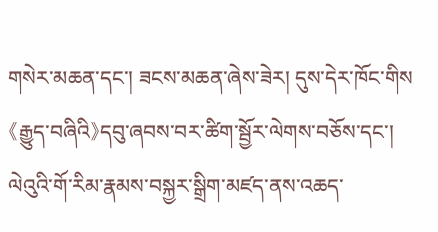གསེར་མཆན་དང་། ཟངས་མཆན་ཞེས་ཟེར། དུས་དེར་ཁོང་གིས《རྒྱུད་བཞིའི》དབུ་ཞབས་བར་ཚིག་སྦྱོར་ལེགས་བཅོས་དང་། ལེའུའི་གོ་རིམ་རྣམས་བསྐྱར་སྒྲིག་མཛད་ནས་འཆད་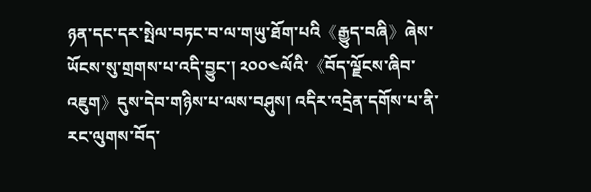ཉན་དང་དར་སྤེལ་བཏང་བ་ལ་གཡུ་ཐོག་པའི《རྒྱུད་བཞི》ཞེས་ཡོངས་སུ་གྲགས་པ་འདི་བྱུང་། ༢༠༠༤ལོའི་《བོད་ལྗོངས་ཞིབ་འཇུག》དུས་དེབ་གཉིས་པ་ལས་བཤུས། འདིར་འདྲེན་དགོས་པ་ནི་རང་ལུགས་བོད་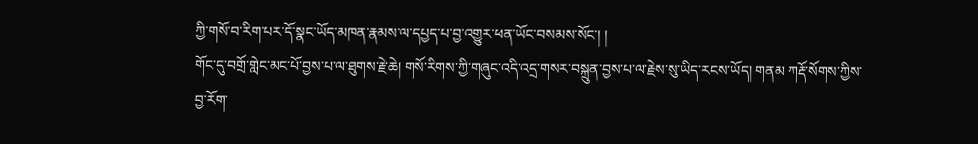ཀྱི་གསོ་བ་རིག་པར་དོ་སྣང་ཡོད་མཁན་རྣམས་ལ་དཔྱད་པ་བྱ་འགྱུར་ཕན་ཡོང་བསམས་སོང་། །
གོང་དུ་བགྲོ་གླེང་མང་པོ་བྱས་པ་ལ་ཐུགས་རྗེ་ཆེ། གསོ་རིགས་ཀྱི་གཞུང་འདི་འདྲ་གསར་བསྐྲུན་བྱས་པ་ལ་རྗེས་སུ་ཡིད་རངས་ཡོད། གནམ ཀརྡོ་སོགས་ཀྱིས་བྱ་རོག་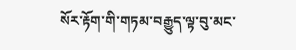སོར་རྟོག་གི་གཏམ་བརྒྱུད་ལྟ་བུ་མང་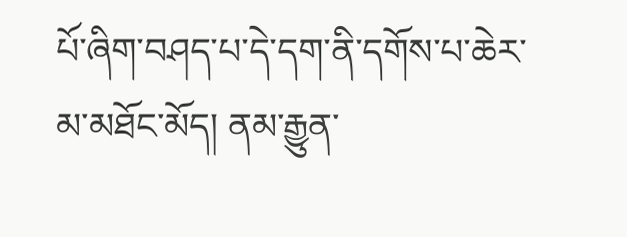པོ་ཞིག་བཤད་པ་དེ་དག་ནི་དགོས་པ་ཆེར་མ་མཐོང་མོད། ནམ་རྒྱུན་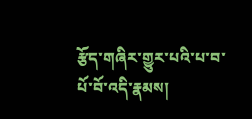རྩོད་གཞིར་གྱུར་པའི་པ་བ་པོ་བོ་འདི་རྣམས།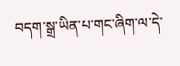བདག་སྒྲ་ཡིན་པ་གང་ཞིག་ལ་དེ་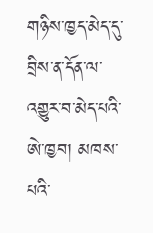གཉིས་ཁྱད་མེད་དུ་བྲིས་ན་དོན་ལ་འགྱུར་བ་མེད་པའི་ཨེ་ཁྱབ། མཁས་པའི་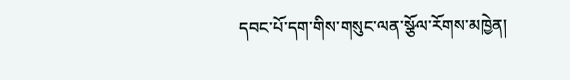དབང་པོ་དག་གིས་གསུང་ལན་སྩོལ་རོགས་མཁྱེན།